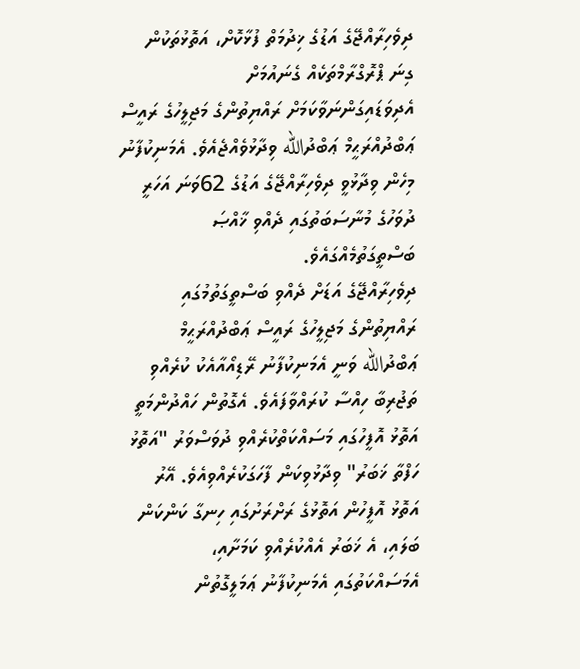ދިވެހިރާއްޖޭގެ އަޑުގެ ޚިދުމަތް ފުޅާކޮށް، އަތޮޅުތަކުން ގިނަ ޕްރޮގްރާމްތަކެއް ގެނައުމަށް އެދިވަޑައިގަންނަވާކަމަށް ރައްޔިތުންގެ މަޖިލީހުގެ ރައީސް ޢަބްދުއްރަޙީމް ޢަބްދުالله ވިދާޅުވެއްޖެއެވެ. އެމަނިކުފާނު މިހެން ވިދާޅުވީ ދިވެހިރާއްޖޭގެ އަޑުގެ 62ވަނަ އަހަރީ ދުވަހުގެ މުނާސަބަތުގައި ދެއްވި ޚާއްޞަ ބަސްތީގަތުމެއްގައެވެ.
ދިވެހިރާއްޖޭގެ އަޑަށް ދެއްވި ބަސްތީގަތުމުގައި ރައްޔިތުންގެ މަޖިލީހުގެ ރައީސް ޢަބްދުއްރަޙީމް ޢަބްދުالله ވަނީ އެމަނިކުފާނު ރޭޑިއޯއާއެކު ކުރެއްވި ތަޖުރިބާ ހިއްސާ ކުރައްވާފައެވެ. އެގޮތުން ހައްދުންމަތީ އަތޮޅު އޮފީހުގައި މަސައްކަތްކުރެއްވި ދުވަސްވަރު "އަތޮޅު ހަފްތާ ޚަބަރު" ވިދާޅުވިކަން ފާހަގަކުރެއްވިއެވެ. އޭރު އަތޮޅު އޮފީހުން އަތޮޅުގެ ރަށްރަށުގައި ހިނގާ ކަންކަން ބަލައި، އެ ޚަބަރު އެއްކުރެއްވި ކަމަށާއި، އެމަސައްކަތުގައި އެމަނިކުފާނު ޢަމަލީގޮތުން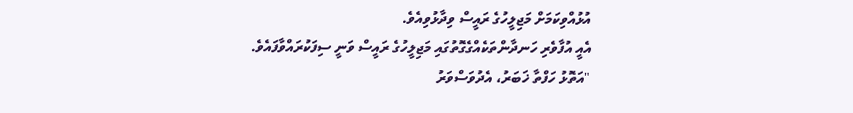އުޅުއްވިކަމަށް މަޖިލީހުގެ ރައީސް ވިދާޅުވިއެވެ.
އެއީ އުފާވެރި ހަނދާންތަކެއްގެގޮތުގައި މަޖިލީހުގެ ރައީސް ވަނީ ސިފަކުރައްވާފައެވެ.
"އަތޮޅު ހަފްތާ ޚަބަރު، އެދުވަސްވަރު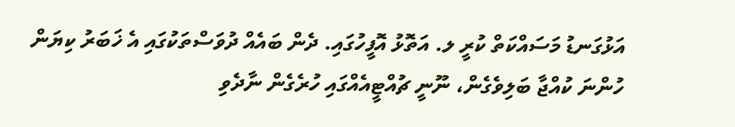އަޅުގަނޑު މަސައްކަތް ކުރީ ލ. އަތޮޅު އޮފީހުގައި. ދެން ބައެއް ދުވަސްތަކުގައި އެ ޚަބަރު ކިޔަން ހުންނަ ކުއްޖާ ބަލިވެގެން، ނޫނީ ޗުއްޓީއެއްގައި ހުރެގެން ނާދެވި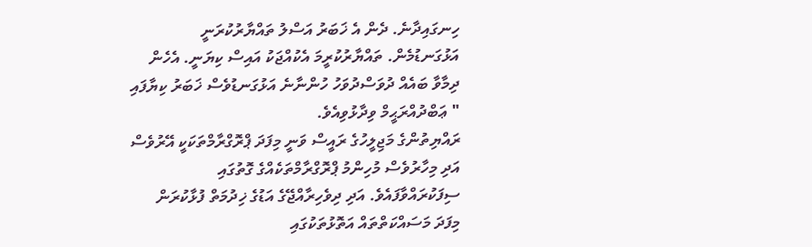ހިނގައިދާނެ. ދެން އެ ޚަބަރު އަސްލު ތައްޔާރުކުރަނީ އަޅުގަނޑުމެން. ތައްޔާރުކުރީމަ އެކުއްޖަކު އައިސް ކިޔަނީ. އެހެން ދިމާވާ ބައެއް ދުވަސްދުވަހު ހުންނާނެ އަޅުގަނޑުވެސް ޚަބަރު ކިޔާފައި " ޢަބްދުއްރަޙީމް ވިދާޅުވިއެވެ.
ރައްޔިތުންގެ މަޖިލީހުގެ ރައީސް ވަނީ މިފަދަ ޕްރޮގްރާމްތަކަކީ އޭރުވެސް އަދި މިހާރުވެސް މުހިންމު ޕްރޮގްރާމްތަކެއްގެ ގޮތުގައި ސިފަކުރައްވާފައެވެ. އަދި ދިވެހިރާއްޖޭގެ އަޑުގެ ޚިދުމަތް ފުޅާކުރަން މިފަދަ މަސައްކަތްތައް އަތޮޅުތަކުގައި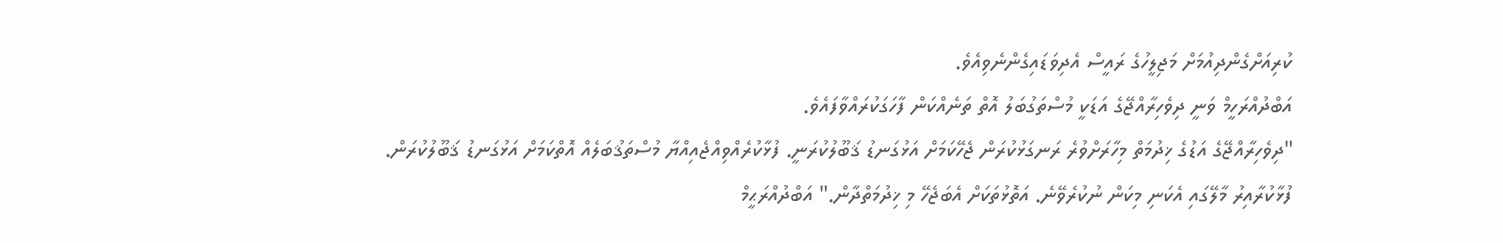ކުރިއަށްގެންދިއުމަށް މަޖިލީހުގެ ރައީސް އެދިވަޑައިގެންނެވިއެވެ.
އަބްދުއްރަހީމް ވަނީ ދިވެހިރާއްޖޭގެ އަޑަކީ މުސްތަގުބަލު އޮތް ތަނެއްކަން ފާހަގަކުރައްވާފައެވެ.
"ދިވެހިރާއްޖޭގެ އަޑުގެ ޚިދުމަތް މިހާރަށްވުރެ ރަނގަޅުކުރަން ޖެހޭކަމަށް އަޅުގަނޑު ޤަބޫލުކުރަނީ. ފުޅާކުރެއްވިއްޖެއިއްޔާ މުސްތަޤުބަލެއް އޮތްކަމަށް އަޅުގަނޑު ޤަބޫލުކުރަން. ފުޅާކުރާއިރު މާލޭގައި އެކަނި މިކަން ނުކުރެވޭނެ. އަތޮޅުތަކަށް އެބަޖެހޭ މި ޚިދުމަތްދާން." އަބްދުއްރަޙީމް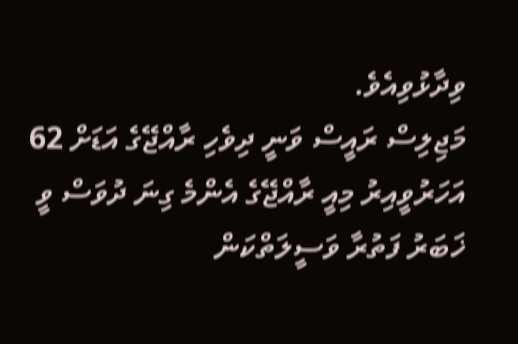ވިދާޅުވިއެވެ.
މަޖިލިސް ރައީސް ވަނީ ދިވެހި ރާއްޖޭގެ އަޑަށް 62 އަހަރުވީއިރު މިއީ ރާއްޖޭގެ އެންމެ ގިނަ ދުވަސް ވީ ޚަބަރު ފަތުރާ ވަސީލަތްކަން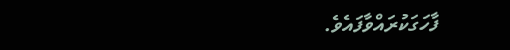ފާހަގަކުރައްވާފައެވެ.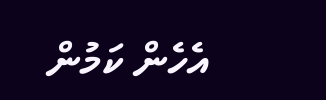އެހެން ކަމުން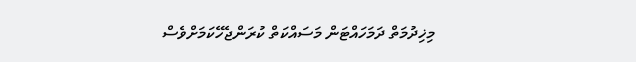މިޚިދުމަތް ދަމަހައްޓަން މަސައްކަތް ކުރަންޖެހޭކަމަށްވެސް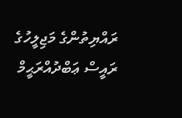ރައްޔިތުންގެ މަޖިލީހުގެ ރައީސް ޢަބްދުއްރަޙީމް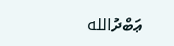ޢަބްދުالله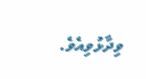ވިދާޅުވިއެވެ.